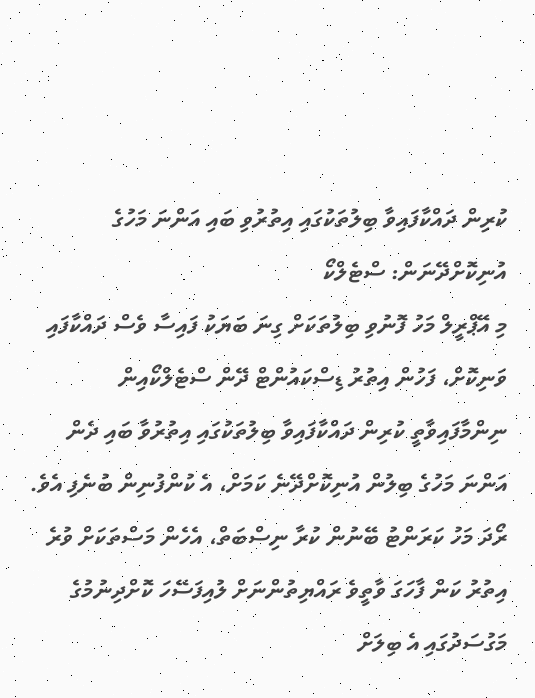ކުރިން ދައްކާފައިވާ ބިލުތަކުގައި އިތުރުވި ބައި އަންނަ މަހުގެ އުނިކޮށްދޭނަން: ސްޓެލްކޯ
މި އޭޕްރީލް މަހު ފޮނުވި ބިލުތަކަށް ގިނަ ބަޔަކު ފައިސާ ވެސް ދައްކާފައި ވަނިކޮށް، ފަހުން އިތުރު ޑިސްކައުންޓް ދޭން ސްޓެލްކޯއިން ނިންމާފައިވާތީ ކުރިން ދައްކާފައިވާ ބިލުތަކުގައި އިތުރުވާ ބައި ދެން އަންނަ މަހުގެ ބިލުން އުނިކޮށްދޭނެ ކަމަށް، އެ ކުންފުނިން ބުނެފި އެވެ.
ރޯދަ މަހު ކަރަންޓު ބޭނުން ކުރާ ނިސްބަތް، އެހެން މަސްތަކަށް ވުރެ އިތުރު ކަން ފާހަގަ ވާތީވެ ރައްޔިތުންނަށް ލުއިފަސޭހަ ކޮށްދިނުމުގެ މަގުސަދުގައި އެ ބިލަށް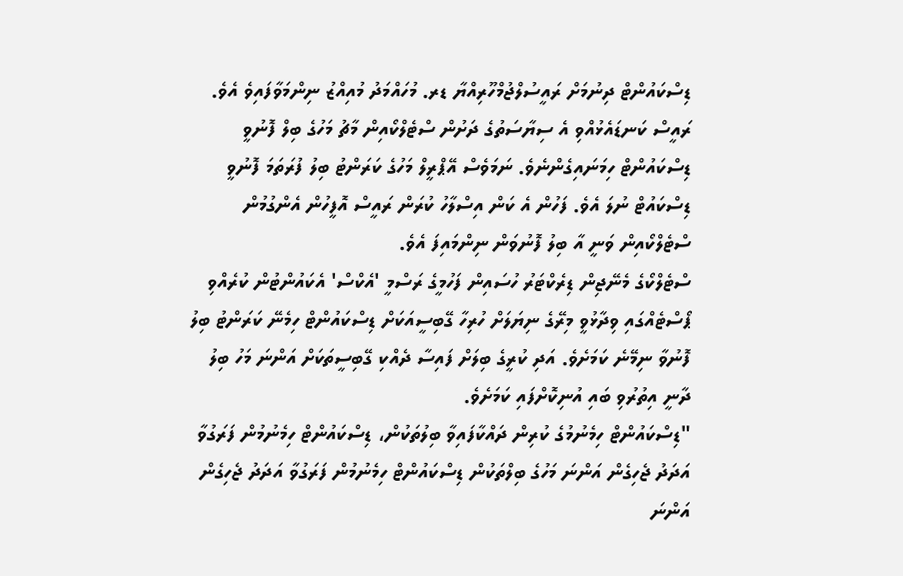ޑިސްކައުންޓް ދިނުމަށް ރައީސުލްޖުމްހޫރިއްޔާ ޑރ. މުހައްމަދު މުއިއްޒު ނިންމަވާފައިވެ އެވެ.
ރައީސް ކަނޑައެޅުއްވި އެ ސިޔާސަތުގެ ދަށުން ސްޓެލްކޯއިން މާޗު މަހުގެ ބިލް ފޮނުވީ ޑިސްކައުންޓް ހިމަނައިގެންނެވެ. ނަމަވެސް އޭޕްރީލް މަހުގެ ކަރަންޓު ބިލު ފުރަތަމަ ފޮނުވީ ޑިސްކައުޓް ނުލަ އެވެ. ފަހުން އެ ކަން އިސްލާހު ކުރަން ރައީސް އޮފީހުން އެންގުމުން ސްޓެލްކޯއިން ވަނީ އާ ބިލު ފޮނުވަން ނިންމައިފަ އެވެ.
ސްޓެލްކޯގެ މެނޭޖިން ޑިރެކްޓަރު ހުސައިން ފަހުމީގެ ރަސްމީ 'އެކްސް' އެކައުންޓުން ކުރެއްވި ޕޯސްޓެއްގައި ވިދާޅުވީ މިރޭގެ ނިޔަލަށް ހުރިހާ ގޭބިސީއަކަށް ޑިސްކައުންޓް ހިމެނޭ ކަރަންޓު ބިލު ފޮނުވާ ނިމޭނެ ކަމަށެވެ. އަދި ކުރީގެ ބިލަށް ފައިސާ ދެއްކި ގޭބިސީތަކަށް އަންނަ މަހު ބިލު ދާނީ އިތުރުވި ބައި އުނިކޮށްފައި ކަމަށެވެ.
"ޑިސްކައުންޓް ހިމެނުމުގެ ކުރިން ދައްކާފައިވާ ބިލުތަކުން، ޑިސްކައުންޓް ހިމެނުމުން ފަރަގުވާ އަދަދު ޖެހިގެން އަންނަ މަހުގެ ބިލްތަކުން ޑިސްކައުންޓް ހިމެނުމުން ފަރަގުވާ އަދަދު ޖެހިގެން އަންނަ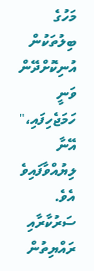މަހުގެ ބިލުތަކުން އުނިކޮށްދޭން ވަނީ ހަމަޖެހިފައި،" އޭނާ ލިޔުއްވާފައިވެ އެވެ.
ސަރުކާރާއި ރައްޔިތުން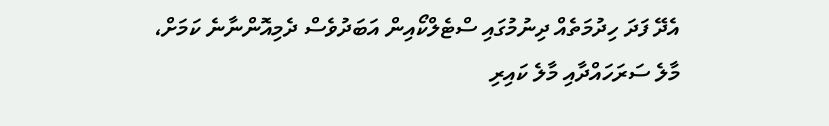އެދޭ ފަދަ ހިދުމަތެއް ދިނުމުގައި ސްޓެލްކޯއިން އަބަދުވެސް ދެމިއޮންނާނެ ކަމަށް، މާލެ ސަރަހައްދާއި މާލެ ކައިރި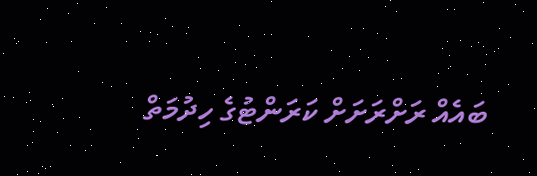ބައެއް ރަށްރަށަށް ކަރަންޓުގެ ހިދުމަތް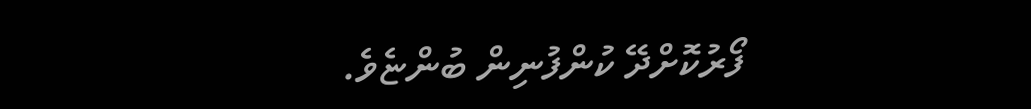ފޯރުކޮށްދޭ ކުންފުނިން ބުންޏެވެ.